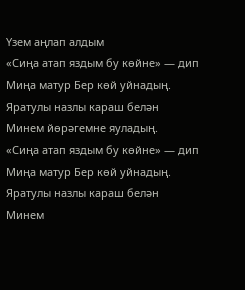Үзем аңлап алдым
«Сиңа атап яздым бу көйне» — дип
Миңа матур Бер көй уйнадың.
Яратулы назлы караш белән
Минем йөрәгемне яуладың.
«Сиңа атап яздым бу көйне» — дип
Миңа матур Бер көй уйнадың.
Яратулы назлы караш белән
Минем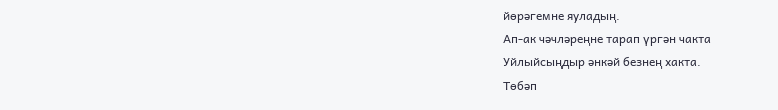йөрәгемне яуладың.
Ап-ак чәчләреңне тарап үргән чакта
Уйлыйсыңдыр әнкәй безнең хакта.
Төбәп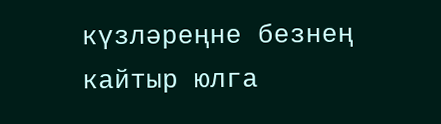күзләреңне безнең кайтыр юлга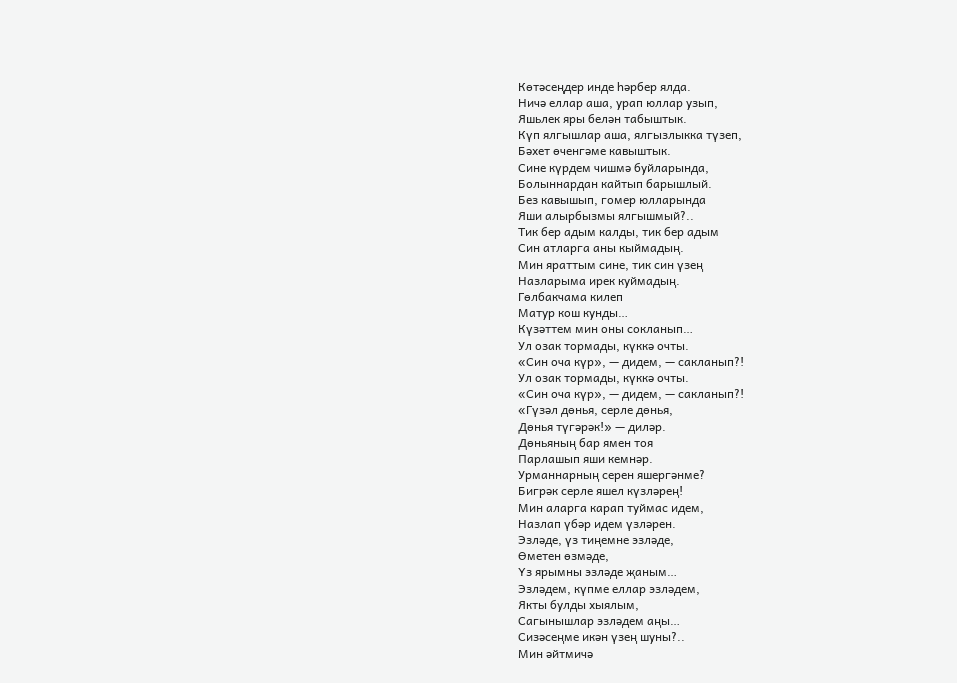Көтәсеңдер инде һәрбер ялда.
Ничә еллар аша, урап юллар узып,
Яшьлек яры белән табыштык.
Күп ялгышлар аша, ялгызлыкка түзеп,
Бәхет өченгәме кавыштык.
Сине күрдем чишмә буйларында,
Болыннардан кайтып барышлый.
Без кавышып, гомер юлларында
Яши алырбызмы ялгышмый?..
Тик бер адым калды, тик бер адым
Син атларга аны кыймадың.
Мин яраттым сине, тик син үзең
Назларыма ирек куймадың.
Гөлбакчама килеп
Матур кош кунды…
Күзәттем мин оны сокланып…
Ул озак тормады, күккә очты.
«Син оча күр», — дидем, — сакланып?!
Ул озак тормады, күккә очты.
«Син оча күр», — дидем, — сакланып?!
«Гүзәл дөнья, серле дөнья,
Дөнья түгәрәк!» — диләр.
Дөньяның бар ямен тоя
Парлашып яши кемнәр.
Урманнарның серен яшергәнме?
Бигрәк серле яшел күзләрең!
Мин аларга карап туймас идем,
Назлап үбәр идем үзләрен.
Эзләде, үз тиңемне эзләде,
Өметен өзмәде,
Үз ярымны эзләде җаным…
Эзләдем, күпме еллар эзләдем,
Якты булды хыялым,
Сагынышлар эзләдем аңы…
Сизәсеңме икән үзең шуны?..
Мин әйтмичә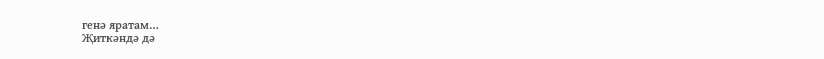генә яратам…
Җиткәндә дә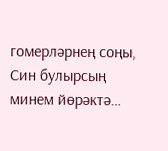гомерләрнең соңы,
Син булырсың минем йөрәктә…